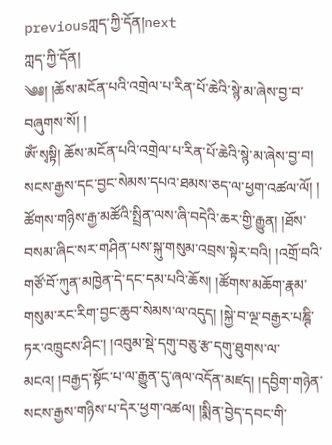previousཀླད་ཀྱི་དོན།next
ཀླད་ཀྱི་དོན།
༄༅། །ཆོས་མངོན་པའི་འགྲེལ་པ་རིན་པོ་ཆེའི་སྙེ་མ་ཞེས་བྱ་བ་བཞུགས་སོ། །
ༀ་སྭསྟི། ཆོས་མངོན་པའི་འགྲེལ་པ་རིན་པོ་ཆེའི་སྙེ་མ་ཞེས་བྱ་བ། སངས་རྒྱས་དང་བྱང་སེམས་དཔའ་ཐམས་ཅད་ལ་ཕྱག་འཚལ་ལོ། །
ཚོགས་གཉིས་རྒྱ་མཚོའི་སྤྲིན་ལས་ཞི་བདེའི་ཆར་གྱི་རྒྱུན། །ཐོས་བསམ་ཞིང་སར་གཤིན་པས་སྐུ་གསུམ་འབྲས་སྟེར་བའི། །འགྲོ་བའི་གཙོ་བོ་ཀུན་མཁྱེན་དེ་དང་དམ་པའི་ཆོས། །ཚོགས་མཆོག་རྣམ་གསུམ་རང་རིག་བྱང་ཆུབ་སེམས་ལ་འདུད། །སྐྱེ་བ་ལྔ་བརྒྱར་པཎྚི་ཏར་འཁྲུངས་ཤིང་། །འབུམ་སྡེ་དགུ་བཅུ་རྩ་དགུ་ཐུགས་ལ་མངའ། །བརྒྱད་སྟོང་པ་ལ་རྒྱུན་དུ་ཞལ་འདོན་མཛད། །དབྱིག་གཉེན་སངས་རྒྱས་གཉིས་པ་དེར་ཕྱག་འཚལ། །སྨིན་བྱེད་དབང་གི་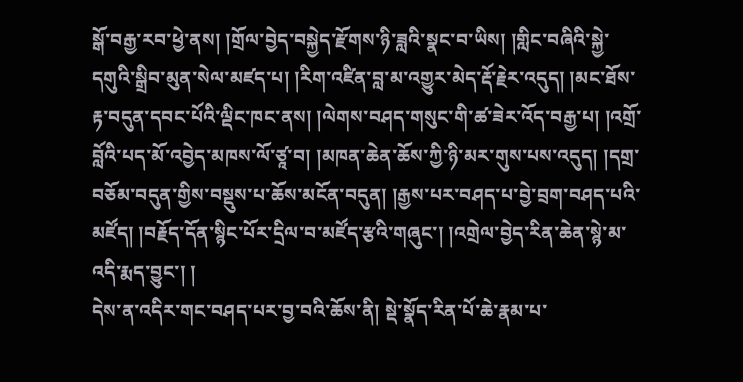སྒོ་བརྒྱ་རབ་ཕྱེ་ནས། །གྲོལ་བྱེད་བསྐྱེད་རྫོགས་ཉི་ཟླའི་སྣང་བ་ཡིས། །གླིང་བཞིའི་སྐྱེ་དགུའི་སྒྲིབ་མུན་སེལ་མཛད་པ། །རིག་འཛིན་བླ་མ་འགྱུར་མེད་རྡོ་རྗེར་འདུད། །མང་ཐོས་རྟ་བདུན་དབང་པོའི་ལྡིང་ཁང་ནས། །ལེགས་བཤད་གསུང་གི་ཚ་ཟེར་འོད་བརྒྱ་པ། །འགྲོ་བློའི་པད་མོ་འབྱེད་མཁས་ལོ་ཙཱ་བ། །མཁན་ཆེན་ཆོས་ཀྱི་ཉི་མར་གུས་པས་འདུད། །དགྲ་བཅོམ་བདུན་གྱིས་བསྡུས་པ་ཆོས་མངོན་བདུན། །རྒྱས་པར་བཤད་པ་བྱེ་བྲག་བཤད་པའི་མཛོད། །བརྗོད་དོན་སྙིང་པོར་དྲིལ་བ་མཛོད་རྩའི་གཞུང་། །འགྲེལ་བྱེད་རིན་ཆེན་སྙེ་མ་འདི་རྨད་བྱུང་། །
དེས་ན་འདིར་གང་བཤད་པར་བྱ་བའི་ཆོས་ནི། སྡེ་སྣོད་རིན་པོ་ཆེ་རྣམ་པ་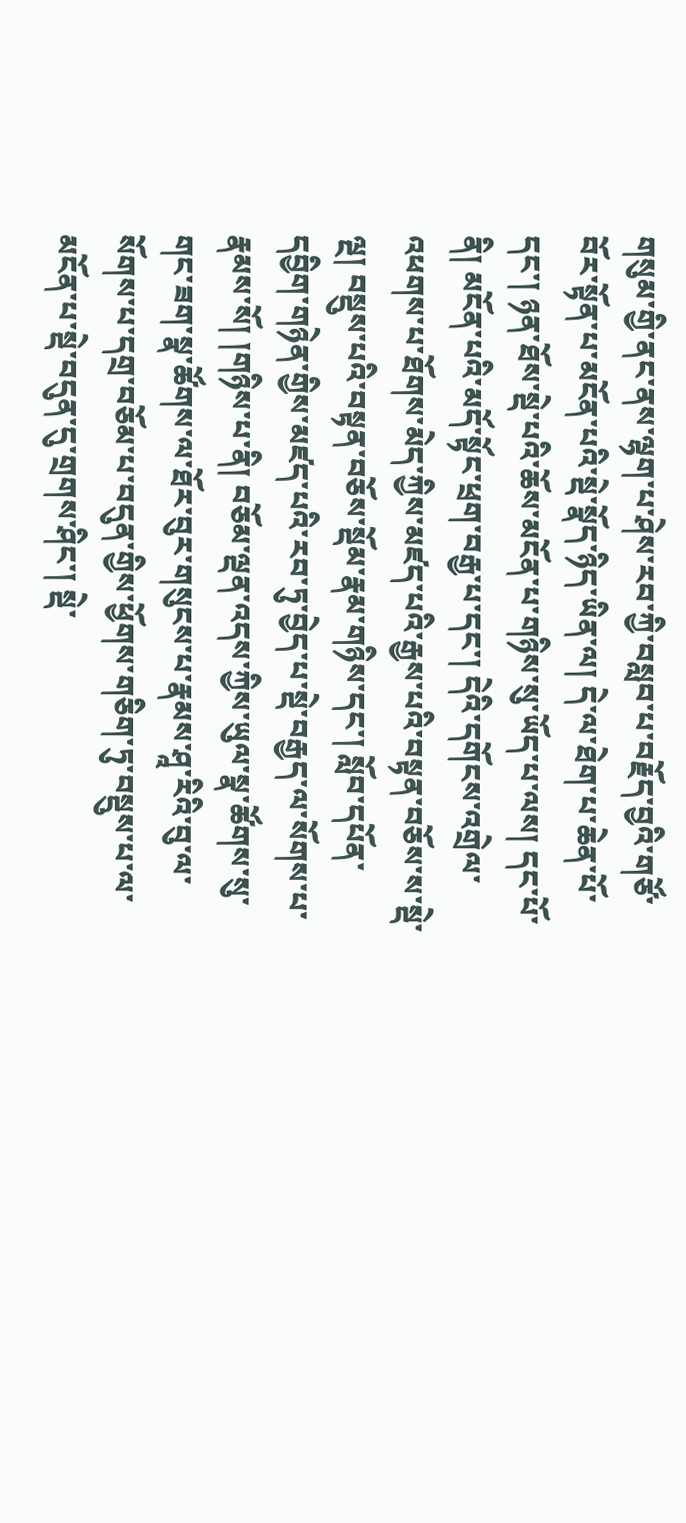གསུམ་གྱི་ནང་ནས་ལྷག་པ་ཤེས་རབ་ཀྱི་བསླབ་པ་བརྗོད་བྱའི་གཙོ་བོར་སྟོན་པ་མངོན་པའི་སྡེ་སྣོད་ཉིད་ཡིན་ལ། དེ་ལ་ཐེག་པ་ཆེན་པོ་དང་། ཉན་ཐོས་སྡེ་པའི་ཆོས་མངོན་པ་གཉིས་སུ་ཡོད་པ་ལས། དང་པོ་ནི། མངོན་པའི་མདོ་སྟོང་ཕྲག་བརྒྱ་པ་དང་། དེའི་དགོངས་འགྲེལ་འཕགས་པ་ཐོགས་མེད་ཀྱིས་མཛད་པའི་རྒྱས་པའི་བསྟན་བཅོས་ས་སྡེ་ལྔ། བསྡུས་པའི་བསྟན་བཅོས་སྡོམ་རྣམ་གཉིས་དང་། སློབ་དཔོན་དབྱིག་གཉེན་གྱིས་མཛད་པའི་རབ་ཏུ་བྱེད་པ་སྡེ་བརྒྱད་ལ་སོགས་པ་རྣམས་སོ། །གཉིས་པ་ནི། བཅོམ་ལྡན་འདས་ཀྱིས་ཡུལ་སྣ་ཚོགས་སུ་གང་ཟག་སྣ་ཚོགས་ལ་ཐོར་བུར་གསུངས་པ་རྣམས་ཤཱ་རིའི་བུ་ལ་སོགས་པ་དགྲ་བཅོམ་པ་བདུན་གྱིས་ཕྱོགས་གཅིག་ཏུ་བསྡུས་པ་ལ་མངོན་པ་སྡེ་བདུན་དུ་གྲགས་ཤིང་། སྡེ་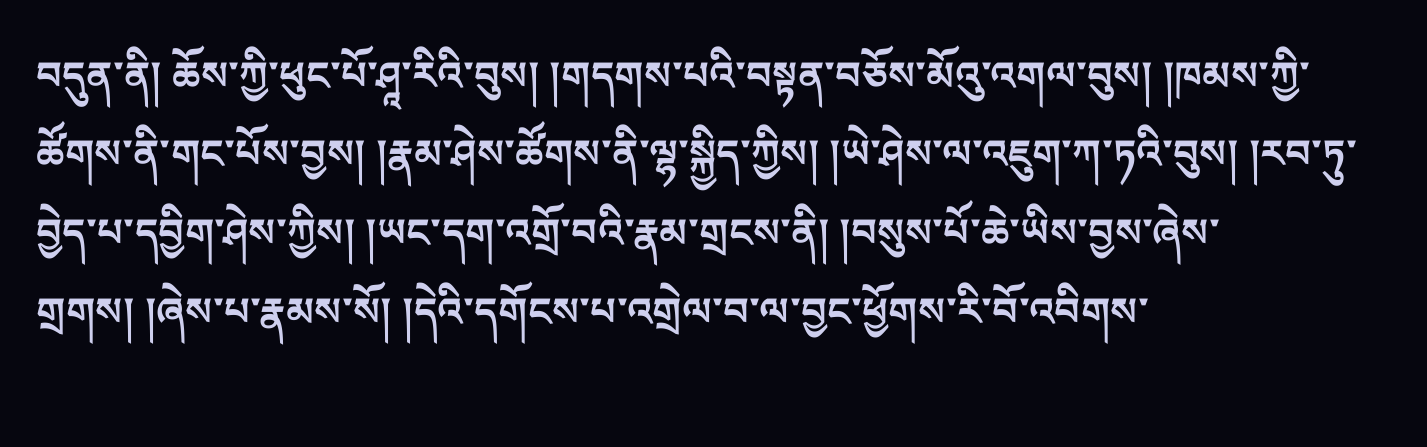བདུན་ནི། ཆོས་ཀྱི་ཕུང་པོ་ཤཱ་རིའི་བུས། །གདགས་པའི་བསྟན་བཅོས་མོའུ་འགལ་བུས། །ཁམས་ཀྱི་ཚོགས་ནི་གང་པོས་བྱས། །རྣམ་ཤེས་ཚོགས་ནི་ལྷ་སྐྱིད་ཀྱིས། །ཡེ་ཤེས་ལ་འཇུག་ཀ་ཏའི་བུས། །རབ་ཏུ་བྱེད་པ་དབྱིག་ཤེས་ཀྱིས། །ཡང་དག་འགྲོ་བའི་རྣམ་གྲངས་ནི། །བསུས་པོ་ཆེ་ཡིས་བྱས་ཞེས་གྲགས། །ཞེས་པ་རྣམས་སོ། །དེའི་དགོངས་པ་འགྲེལ་བ་ལ་བྱང་ཕྱོགས་རི་བོ་འབིགས་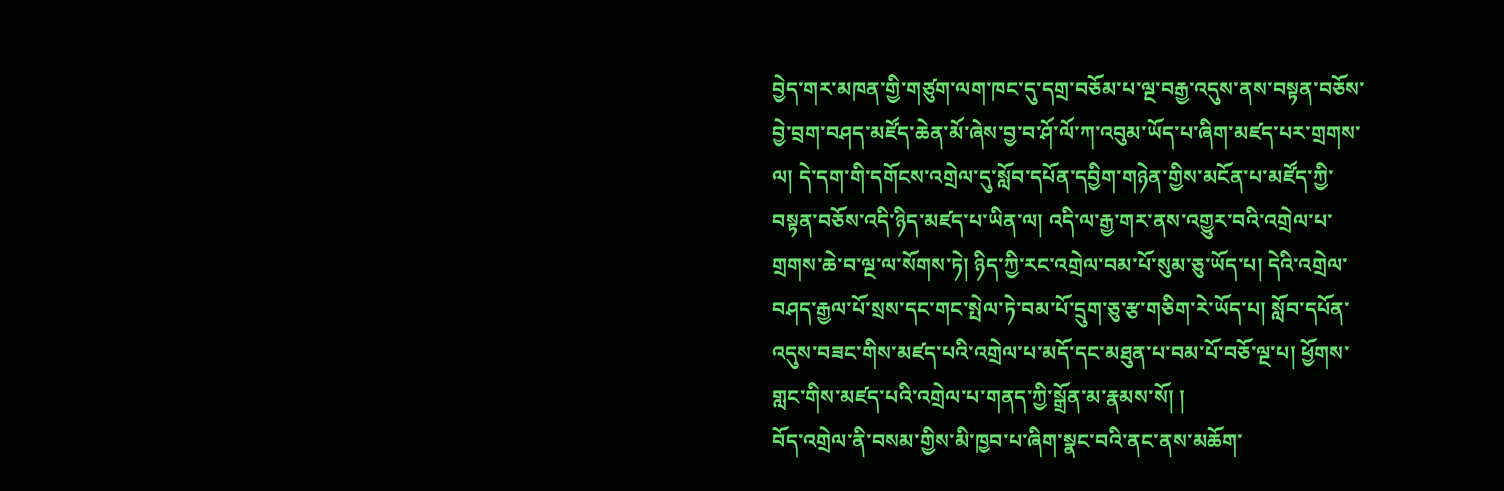བྱེད་གར་མཁན་གྱི་གཙུག་ལག་ཁང་དུ་དགྲ་བཅོམ་པ་ལྔ་བརྒྱ་འདུས་ནས་བསྟན་བཅོས་བྱེ་བྲག་བཤད་མཛོད་ཆེན་མོ་ཞེས་བྱ་བ་ཤོ་ལོ་ཀ་འབུམ་ཡོད་པ་ཞིག་མཛད་པར་གྲགས་ལ། དེ་དག་གི་དགོངས་འགྲེལ་དུ་སློབ་དཔོན་དབྱིག་གཉེན་གྱིས་མངོན་པ་མཛོད་ཀྱི་བསྟན་བཅོས་འདི་ཉིད་མཛད་པ་ཡིན་ལ། འདི་ལ་རྒྱ་གར་ནས་འགྱུར་བའི་འགྲེལ་པ་གྲགས་ཆེ་བ་ལྔ་ལ་སོགས་ཏེ། ཉིད་ཀྱི་རང་འགྲེལ་བམ་པོ་སུམ་ཅུ་ཡོད་པ། དེའི་འགྲེལ་བཤད་རྒྱལ་པོ་སྲས་དང་གང་སྤེལ་ཏེ་བམ་པོ་དྲུག་ཅུ་རྩ་གཅིག་རེ་ཡོད་པ། སློབ་དཔོན་འདུས་བཟང་གིས་མཛད་པའི་འགྲེལ་པ་མདོ་དང་མཐུན་པ་བམ་པོ་བཅོ་ལྔ་པ། ཕྱོགས་གླང་གིས་མཛད་པའི་འགྲེལ་པ་གནད་ཀྱི་སྒྲོན་མ་རྣམས་སོ། །
བོད་འགྲེལ་ནི་བསམ་གྱིས་མི་ཁྱབ་པ་ཞིག་སྣང་བའི་ནང་ནས་མཆོག་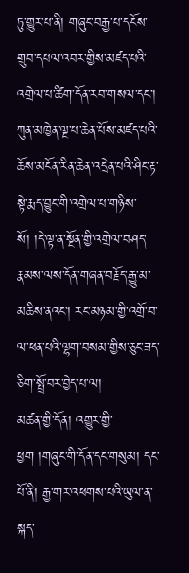ཏུ་གྱུར་པ་ནི། གཞུང་བརྒྱ་པ་དངོས་གྲུབ་དཔལ་འབར་གྱིས་མཛད་པའི་འགྲེལ་པ་ཚིག་དོན་རབ་གསལ་དང་། ཀུན་མཁྱེན་ལྔ་པ་ཆེན་པོས་མཛད་པའི་ཆོས་མངོན་རིན་ཆེན་འདྲེན་པའི་ཤིང་རྟ་སྟེ་རྨད་བྱུང་གི་འགྲེལ་པ་གཉིས་སོ། །དེ་ལྟ་ན་སྔོན་གྱི་འགྲེལ་བཤད་རྣམས་ལས་དོན་གཞན་བརྗོད་རྒྱུ་མ་མཆིས་ནའང་། རང་མཉམ་གྱི་འགྲོ་བ་ལ་ཕན་པའི་ལྷག་བསམ་གྱིས་ཅུང་ཟད་ཅིག་སྤྲོ་བར་བྱེད་པ་ལ།
མཚན་གྱི་དོན། འགྱུར་གྱི་ཕྱག །གཞུང་གི་དོན་དང་གསུམ། དང་པོ་ནི། རྒྱ་གར་འཕགས་པའི་ཡུལ་ན་སྐད་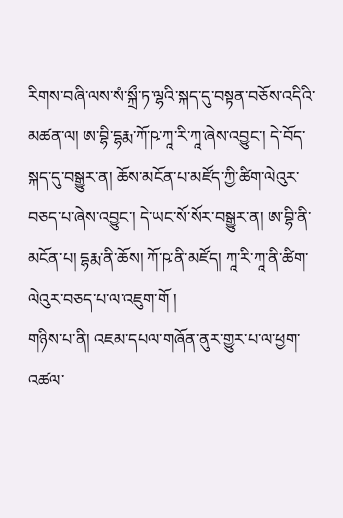རིགས་བཞི་ལས་སཾ་སྐྲྀ་ཏ་ལྷའི་སྐད་དུ་བསྟན་བཅོས་འདིའི་མཚན་ལ། ཨ་བྷི་དྷརྨ་ཀོ་ཥ་ཀཱ་རི་ཀཱ་ཞེས་འབྱུང་། དེ་བོད་སྐད་དུ་བསྒྱུར་ན། ཆོས་མངོན་པ་མཛོད་ཀྱི་ཚིག་ལེའུར་བཅད་པ་ཞེས་འབྱུང་། དེ་ཡང་སོ་སོར་བསྒྱུར་ན། ཨ་བྷི་ནི་མངོན་པ། དྷརྨ་ནི་ཆོས། ཀོ་ཥ་ནི་མཛོད། ཀཱ་རི་ཀཱ་ནི་ཚིག་ལེའུར་བཅད་པ་ལ་འཇུག་གོ །
གཉིས་པ་ནི། འཇམ་དཔལ་གཞོན་ནུར་གྱུར་པ་ལ་ཕྱག་འཚལ་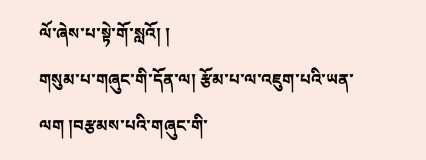ལོ་ཞེས་པ་སྟེ་གོ་སླའོ། །
གསུམ་པ་གཞུང་གི་དོན་ལ། རྩོམ་པ་ལ་འཇུག་པའི་ཡན་ལག །བརྩམས་པའི་གཞུང་གི་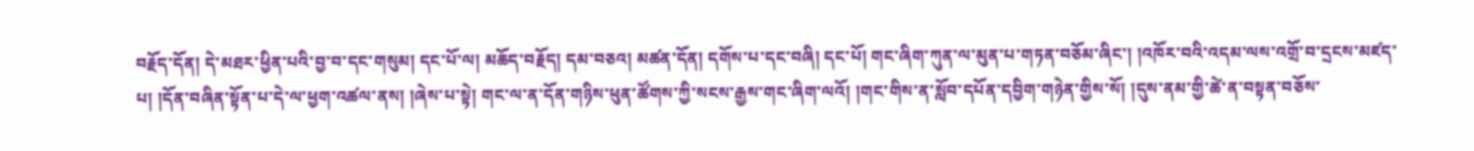བརྗོད་དོན། དེ་མཐར་ཕྱིན་པའི་བྱ་བ་དང་གསུམ། དང་པོ་ལ། མཆོད་བརྗོད། དམ་བཅའ། མཚན་དོན། དགོས་པ་དང་བཞི། དང་པོ། གང་ཞིག་ཀུན་ལ་མུན་པ་གཏན་བཅོམ་ཞིང་། །འཁོར་བའི་འདམ་ལས་འགྲོ་བ་དྲངས་མཛད་པ། །དོན་བཞིན་སྟོན་པ་དེ་ལ་ཕྱག་འཚལ་ནས། །ཞེས་པ་སྟེ། གང་ལ་ན་དོན་གཉིས་ཕུན་ཚོགས་ཀྱི་སངས་རྒྱས་གང་ཞིག་ལའོ། །གང་གིས་ན་སློབ་དཔོན་དབྱིག་གཉེན་གྱིས་སོ། །དུས་ནམ་གྱི་ཚེ་ན་བསྟན་བཅོས་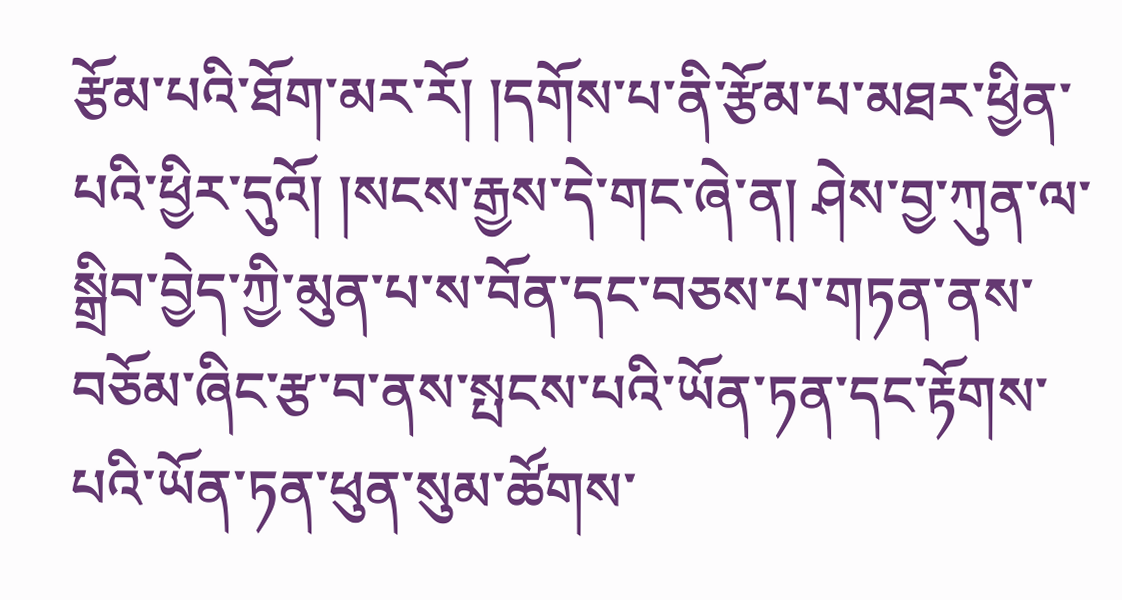རྩོམ་པའི་ཐོག་མར་རོ། །དགོས་པ་ནི་རྩོམ་པ་མཐར་ཕྱིན་པའི་ཕྱིར་དུའོ། །སངས་རྒྱས་དེ་གང་ཞེ་ན། ཤེས་བྱ་ཀུན་ལ་སྒྲིབ་བྱེད་ཀྱི་མུན་པ་ས་བོན་དང་བཅས་པ་གཏན་ནས་བཅོམ་ཞིང་རྩ་བ་ནས་སྤངས་པའི་ཡོན་ཏན་དང་རྟོགས་པའི་ཡོན་ཏན་ཕུན་སུམ་ཚོགས་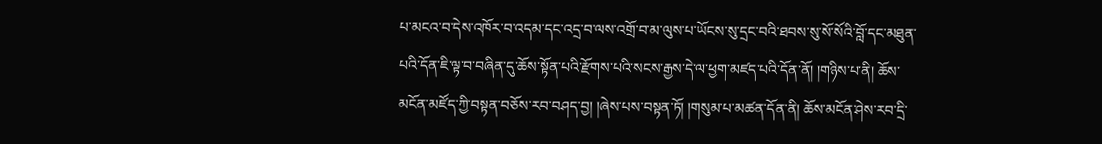པ་མངའ་བ་དེས་འཁོར་བ་འདམ་དང་འདྲ་བ་ལས་འགྲོ་བ་མ་ལུས་པ་ཡོངས་སུ་དྲང་བའི་ཐབས་སུ་སོ་སོའི་བློ་དང་མཐུན་པའི་དོན་ཇི་ལྟ་བ་བཞིན་དུ་ཆོས་སྟོན་པའི་རྫོགས་པའི་སངས་རྒྱས་དེ་ལ་ཕྱག་མཛད་པའི་དོན་ནོ། །གཉིས་པ་ནི། ཆོས་མངོན་མཛོད་ཀྱི་བསྟན་བཅོས་རབ་བཤད་བྱ། །ཞེས་པས་བསྟན་ཏོ། །གསུམ་པ་མཚན་དོན་ནི། ཆོས་མངོན་ཤེས་རབ་དྲི་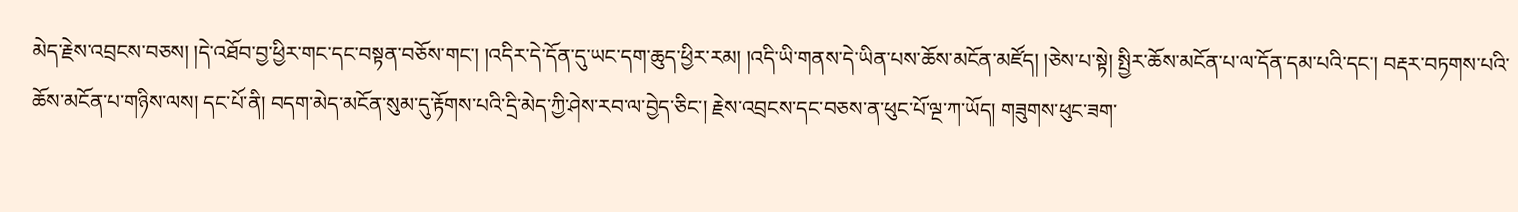མེད་རྗེས་འབྲངས་བཅས། །དེ་འཐོབ་བྱ་ཕྱིར་གང་དང་བསྟན་བཅོས་གང་། །འདིར་དེ་དོན་དུ་ཡང་དག་ཆུད་ཕྱིར་རམ། །འདི་ཡི་གནས་དེ་ཡིན་པས་ཆོས་མངོན་མཛོད། །ཅེས་པ་སྟེ། སྤྱིར་ཆོས་མངོན་པ་ལ་དོན་དམ་པའི་དང་། བརྡར་བཏགས་པའི་ཆོས་མངོན་པ་གཉིས་ལས། དང་པོ་ནི། བདག་མེད་མངོན་སུམ་དུ་རྟོགས་པའི་དྲི་མེད་ཀྱི་ཤེས་རབ་ལ་བྱེད་ཅིང་། རྗེས་འབྲངས་དང་བཅས་ན་ཕུང་པོ་ལྔ་ཀ་ཡོད། གཟུགས་ཕུང་ཟག་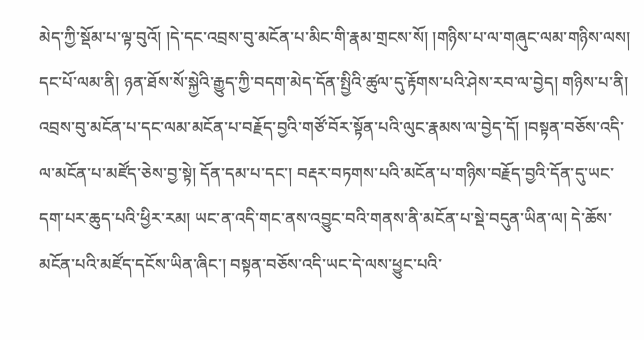མེད་ཀྱི་སྡོམ་པ་ལྟ་བུའོ། །དེ་དང་འབྲས་བུ་མངོན་པ་མིང་གི་རྣམ་གྲངས་སོ། །གཉིས་པ་ལ་གཞུང་ལམ་གཉིས་ལས། དང་པོ་ལམ་ནི། ཉན་ཐོས་སོ་སྐྱེའི་རྒྱུད་ཀྱི་བདག་མེད་དོན་སྤྱིའི་ཚུལ་དུ་རྟོགས་པའི་ཤེས་རབ་ལ་བྱེད། གཉིས་པ་ནི། འབྲས་བུ་མངོན་པ་དང་ལམ་མངོན་པ་བརྗོད་བྱའི་གཙོ་བོར་སྟོན་པའི་ལུང་རྣམས་ལ་བྱེད་དོ། །བསྟན་བཅོས་འདི་ལ་མངོན་པ་མཛོད་ཅེས་བྱ་སྟེ། དོན་དམ་པ་དང་། བརྡར་བཏགས་པའི་མངོན་པ་གཉིས་བརྗོད་བྱའི་དོན་དུ་ཡང་དག་པར་ཆུད་པའི་ཕྱིར་རམ། ཡང་ན་འདི་གང་ནས་འབྱུང་བའི་གནས་ནི་མངོན་པ་སྡེ་བདུན་ཡིན་ལ། དེ་ཆོས་མངོན་པའི་མཛོད་དངོས་ཡིན་ཞིང་། བསྟན་བཅོས་འདི་ཡང་དེ་ལས་ཕྱུང་པའི་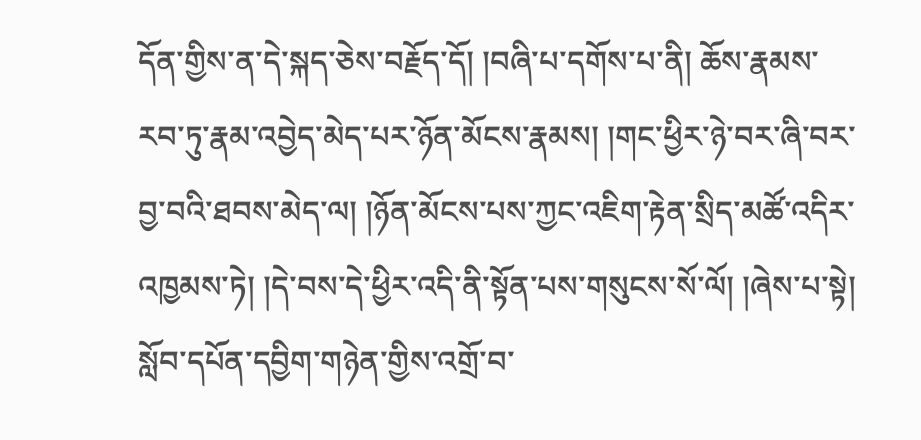དོན་གྱིས་ན་དེ་སྐད་ཅེས་བརྗོད་དོ། །བཞི་པ་དགོས་པ་ནི། ཆོས་རྣམས་རབ་ཏུ་རྣམ་འབྱེད་མེད་པར་ཉོན་མོངས་རྣམས། །གང་ཕྱིར་ཉེ་བར་ཞི་བར་བྱ་བའི་ཐབས་མེད་ལ། །ཉོན་མོངས་པས་ཀྱང་འཇིག་རྟེན་སྲིད་མཚོ་འདིར་འཁྱམས་ཏེ། །དེ་བས་དེ་ཕྱིར་འདི་ནི་སྟོན་པས་གསུངས་སོ་ལོ། །ཞེས་པ་སྟེ། སློབ་དཔོན་དབྱིག་གཉེན་གྱིས་འགྲོ་བ་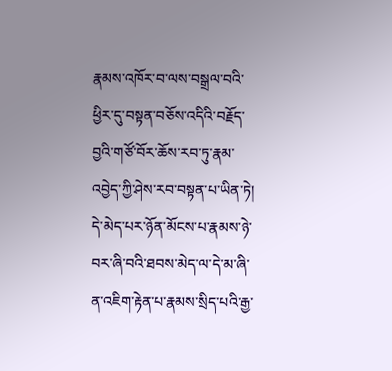རྣམས་འཁོར་བ་ལས་བསྒྲལ་བའི་ཕྱིར་དུ་བསྟན་བཅོས་འདིའི་བརྗོད་བྱའི་གཙོ་བོར་ཆོས་རབ་ཏུ་རྣམ་འབྱེད་ཀྱི་ཤེས་རབ་བསྟན་པ་ཡིན་ཏེ། དེ་མེད་པར་ཉོན་མོངས་པ་རྣམས་ཉེ་བར་ཞི་བའི་ཐབས་མེད་ལ་དེ་མ་ཞི་ན་འཇིག་རྟེན་པ་རྣམས་སྲིད་པའི་རྒྱ་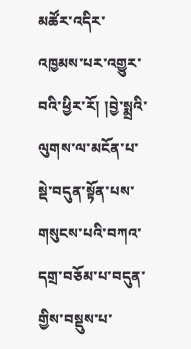མཚོར་འདིར་འཁྱམས་པར་འགྱུར་བའི་ཕྱིར་རོ། །བྱེ་སྨྲའི་ལུགས་ལ་མངོན་པ་སྡེ་བདུན་སྟོན་པས་གསུངས་པའི་བཀའ་དགྲ་བཅོམ་པ་བདུན་གྱིས་བསྡུས་པ་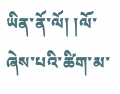ཡིན་ནོ་ལོ། །ལོ་ཞེས་པའི་ཚིག་མ་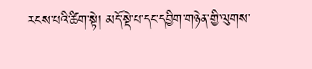རངས་པའི་ཚིག་སྟེ། མདོ་སྡེ་པ་དང་དབྱིག་གཉེན་གྱི་ལུགས་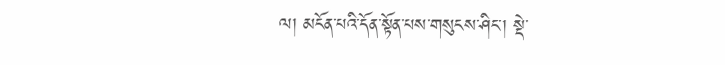ལ། མངོན་པའི་དོན་སྟོན་པས་གསུངས་ཤིང་། སྡེ་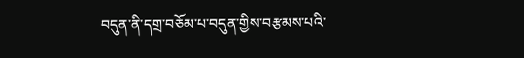བདུན་ནི་དགྲ་བཅོམ་པ་བདུན་གྱིས་བརྩམས་པའི་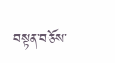བསྟན་བཅོས་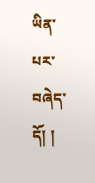ཡིན་པར་བཞེད་དོ། །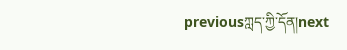previousཀླད་ཀྱི་དོན།next